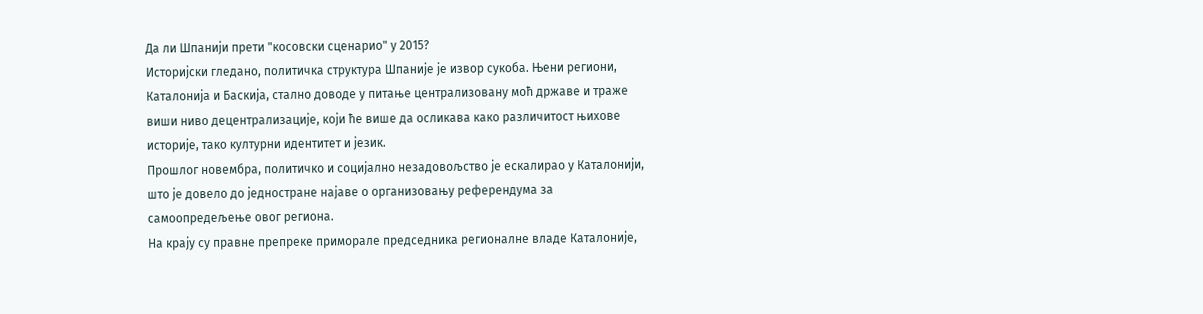Да ли Шпанији прети "косовски сценарио" у 2015?
Историјски гледано, политичка структура Шпаније је извор сукоба. Њени региони, Каталонија и Баскија, стално доводе у питање централизовану моћ државе и траже виши ниво децентрализације, који ће више да осликава како различитост њихове историје, тако културни идентитет и језик.
Прошлог новембра, политичко и социјално незадовољство је ескалирао у Каталонији, што је довело до једностране најаве о организовању референдума за самоопредељење овог региона.
На крају су правне препреке приморале председника регионалне владе Каталоније,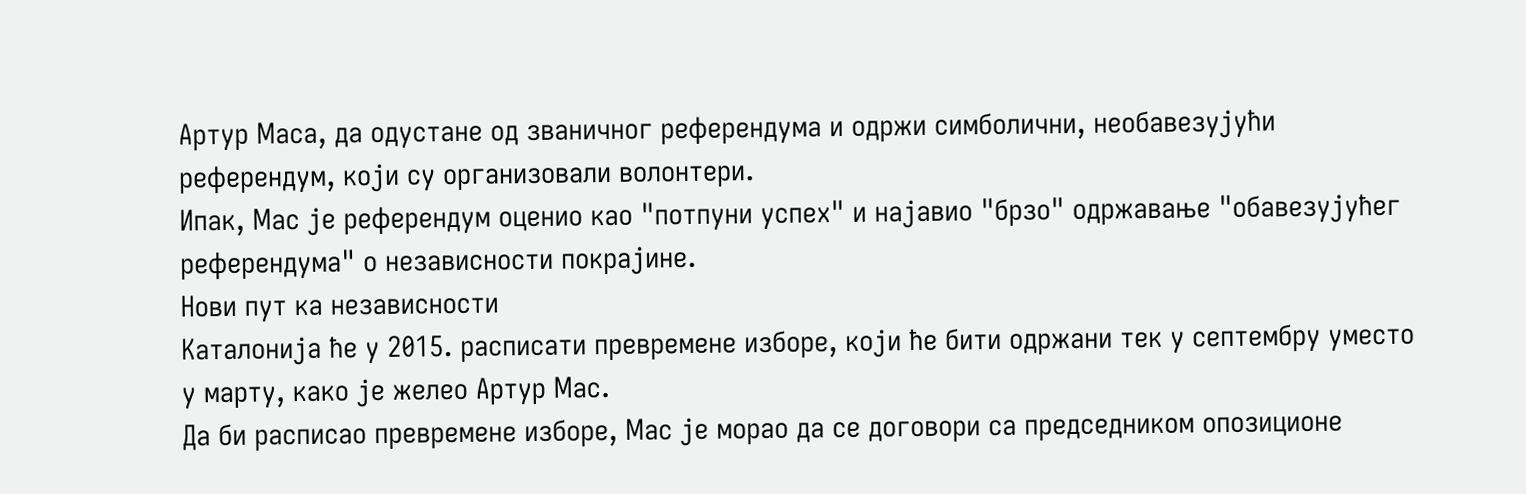Артур Маса, да одустане од званичног референдума и одржи симболични, необавезујући референдум, који су организовали волонтери.
Ипак, Мас је референдум оценио као "потпуни успех" и најавио "брзо" одржавање "обавезујућег референдума" о независности покрајине.
Нови пут ка независности
Каталонија ће у 2015. расписати превремене изборе, који ће бити одржани тек у септембру уместо у марту, како је желео Артур Мас.
Да би расписао превремене изборе, Мас је морао да се договори са председником опозиционе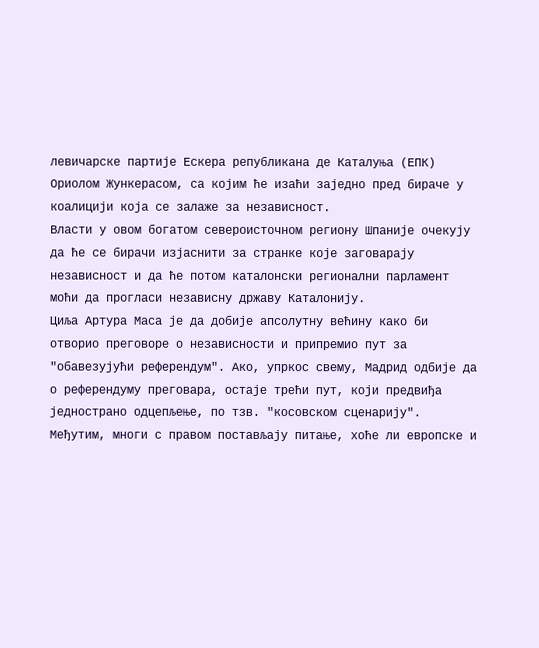левичарске партије Ескера републикана де Каталуња (ЕПК) Ориолом Жункерасом, са којим ће изаћи заједно пред бираче у коалицији која се залаже за независност.
Власти у овом богатом североисточном региону Шпаније очекују да ће се бирачи изјаснити за странке које заговарају независност и да ће потом каталонски регионални парламент моћи да прогласи независну државу Каталонију.
Циља Артура Маса је да добије апсолутну већину како би отворио преговоре о независности и припремио пут за "обавезујући референдум". Ако, упркос свему, Мадрид одбије да о референдуму преговара, остаје трећи пут, који предвиђа једнострано одцепљење, по тзв. "косовском сценарију".
Међутим, многи с правом постављају питање, хоће ли европске и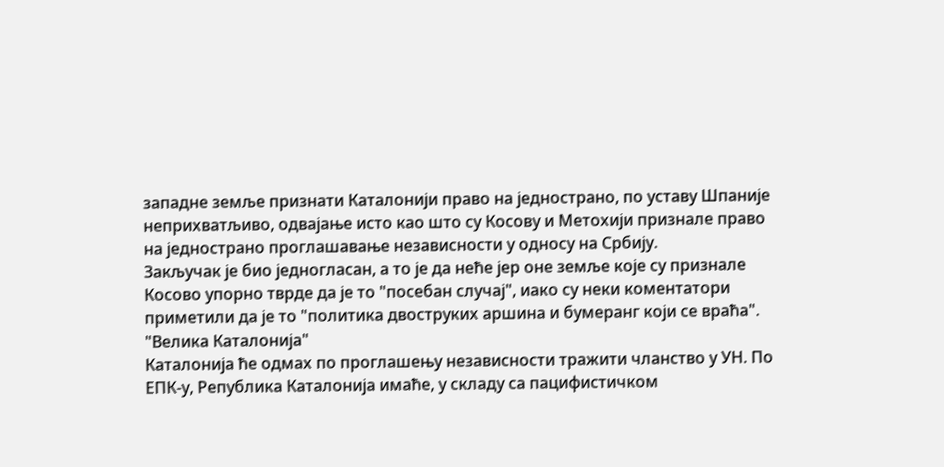западне земље признати Каталонији право на једнострано, по уставу Шпаније неприхватљиво, одвајање исто као што су Косову и Метохији признале право на једнострано проглашавање независности у односу на Србију.
Закључак је био једногласан, а то је да неће јер оне земље које су признале Косово упорно тврде да је то "посебан случај", иако су неки коментатори приметили да је то "политика двоструких аршина и бумеранг који се враћа".
"Велика Каталонија"
Каталонија ће одмах по проглашењу независности тражити чланство у УН. По ЕПК-у, Република Каталонија имаће, у складу са пацифистичком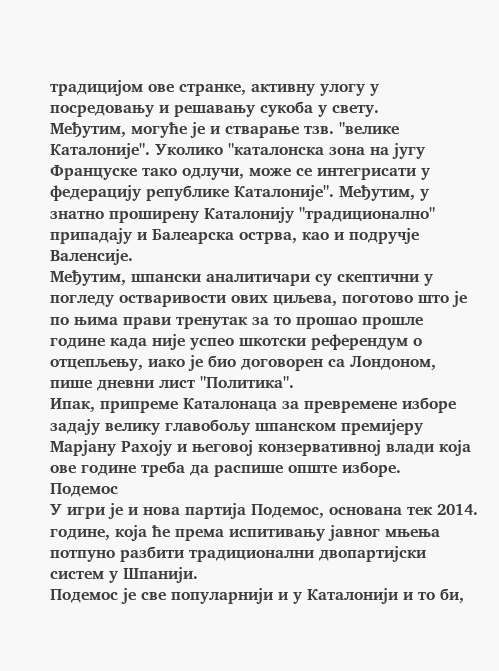традицијом ове странке, активну улогу у посредовању и решавању сукоба у свету.
Међутим, могуће је и стварање тзв. "велике Каталоније". Уколико "каталонска зона на југу Француске тако одлучи, може се интегрисати у федерацију републике Каталоније". Међутим, у знатно проширену Каталонију "традиционално" припадају и Балеарска острва, као и подручје Валенсије.
Међутим, шпански аналитичари су скептични у погледу остваривости ових циљева, поготово што је по њима прави тренутак за то прошао прошле године када није успео шкотски референдум о отцепљењу, иако је био договорен са Лондоном, пише дневни лист "Политика".
Ипак, припреме Каталонаца за превремене изборе задају велику главобољу шпанском премијеру Марјану Рахоју и његовој конзервативној влади која ове године треба да распише опште изборе.
Подемос
У игри је и нова партија Подемос, основана тек 2014. године, која ће према испитивању јавног мњења потпуно разбити традиционални двопартијски систем у Шпанији.
Подемос је све популарнији и у Каталонији и то би,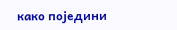како поједини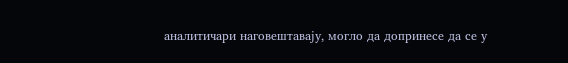аналитичари наговештавају, могло да допринесе да се у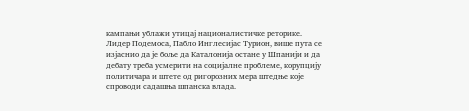кампањи ублажи утицај националистичке реторике.
Лидер Подемоса, Пабло Инглесијас Турион, више пута се изјаснио да је боље да Каталонија остане у Шпанији и да дебату треба усмерити на социјалне проблеме, корупцију политичара и штете од ригорозних мера штедње које спроводи садашња шпанска влада.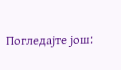Погледајте још: